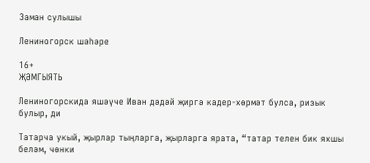Заман сулышы

Лениногорск шәһәре

16+
ҖӘМГЫЯТЬ

Лениногорскида яшәүче Иван дәдәй җиргә кадер-хөрмәт булса, ризык булыр, ди

Татарча укый, җырлар тыңларга, җырларга ярата, “татар телен бик яхшы беләм, чөнки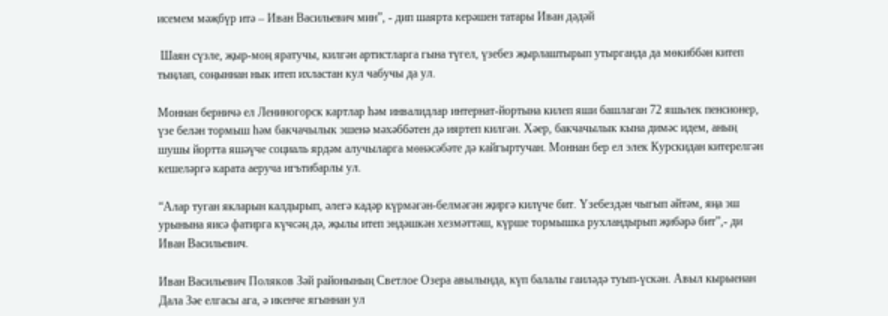исемем мәҗбүр итә – Иван Васильевич мин”, - дип шаярта керәшен татары Иван дәдәй

 Шаян сүзле, җыр-моң яратучы, килгән артистларга гына түгел, үзебез җырлаштырып утырганда да мөкиббән китеп тыңлап, соңыннан нык итеп ихластан кул чабучы да ул.

Моннан берничә ел Лениногорск картлар һәм инвалидлар интернат-йортына килеп яши башлаган 72 яшьлек пенсионер, үзе белән тормыш һәм бакчачылык эшенә мәхәббәтен дә ияртеп килгән. Хәер, бакчачылык кына димәс идем, аның шушы йортта яшәүче социаль ярдәм алучыларга мөнәсәбәте дә кайгыртучан. Моннан бер ел элек Курскидан китерелгән кешеләргә карата аеруча игътибарлы ул.

“Алар туган якларын калдырып, әлегә кадәр күрмәгән-белмәгән җиргә килүче бит. Үзебездән чыгып әйтәм, яңа эш урынына яисә фатирга күчсәң дә, җылы итеп эндәшкән хезмәттәш, күрше тормышка рухландырып җибәрә бит”,- ди Иван Васильевич.

Иван Васильевич Поляков Зәй районының Светлое Озера авылында, күп балалы гаиләдә туып-үскән. Авыл кырыенан Дала Зәе елгасы ага, ә икенче ягыннан ул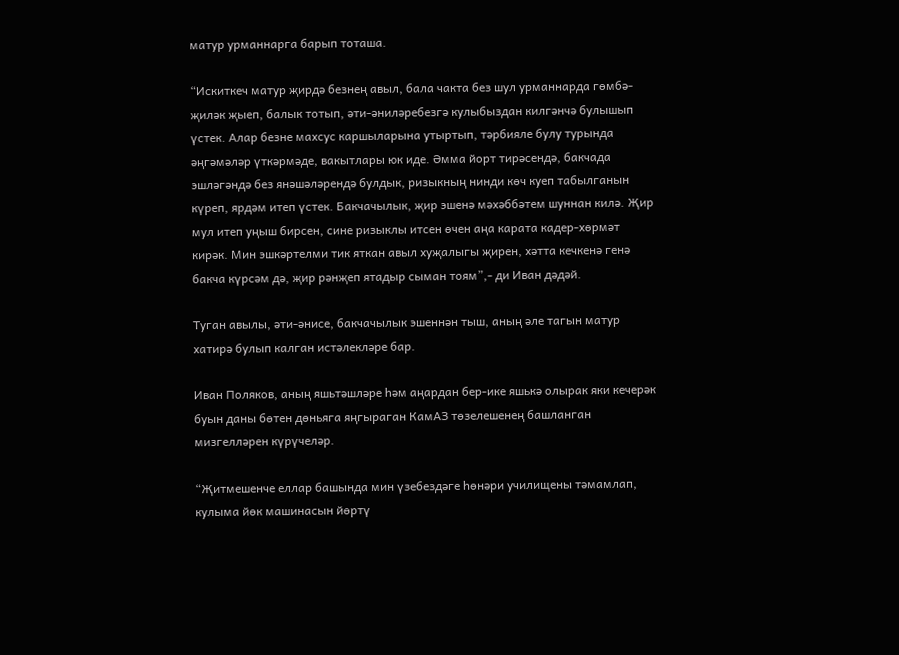матур урманнарга барып тоташа.

“Искиткеч матур җирдә безнең авыл, бала чакта без шул урманнарда гөмбә-җиләк җыеп, балык тотып, әти-әниләребезгә кулыбыздан килгәнчә булышып үстек. Алар безне махсус каршыларына утыртып, тәрбияле булу турында әңгәмәләр үткәрмәде, вакытлары юк иде. Әмма йорт тирәсендә, бакчада эшләгәндә без янәшәләрендә булдык, ризыкның нинди көч куеп табылганын күреп, ярдәм итеп үстек. Бакчачылык, җир эшенә мәхәббәтем шуннан килә. Җир мул итеп уңыш бирсен, сине ризыклы итсен өчен аңа карата кадер-хөрмәт кирәк. Мин эшкәртелми тик яткан авыл хуҗалыгы җирен, хәтта кечкенә генә бакча күрсәм дә, җир рәнҗеп ятадыр сыман тоям”,- ди Иван дәдәй.

Туган авылы, әти-әнисе, бакчачылык эшеннән тыш, аның әле тагын матур хатирә булып калган истәлекләре бар.

Иван Поляков, аның яшьтәшләре һәм аңардан бер-ике яшькә олырак яки кечерәк буын даны бөтен дөньяга яңгыраган КамАЗ төзелешенең башланган мизгелләрен күрүчеләр.

“Җитмешенче еллар башында мин үзебездәге һөнәри училищены тәмамлап, кулыма йөк машинасын йөртү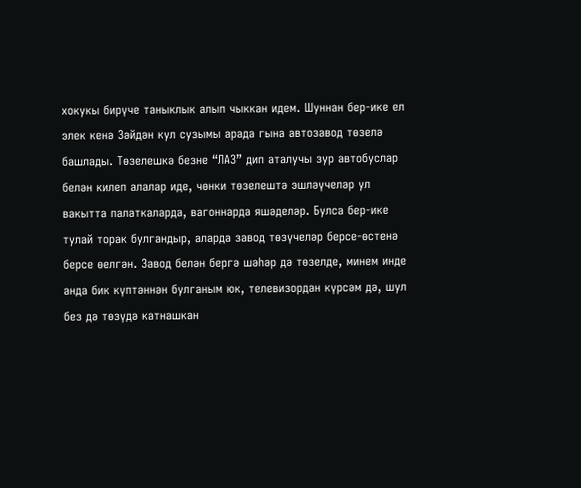хокукы бирүче таныклык алып чыккан идем. Шуннан бер-ике ел элек кенә Зәйдән кул сузымы арада гына автозавод төзелә башлады. Төзелешкә безне “ЛАЗ” дип аталучы зур автобуслар белән килеп алалар иде, чөнки төзелештә эшләүчеләр ул вакытта палаткаларда, вагоннарда яшәделәр. Булса бер-ике тулай торак булгандыр, аларда завод төзүчеләр берсе-өстенә берсе өелгән. Завод белән бергә шәһәр дә төзелде, минем инде анда бик күптәннән булганым юк, телевизордан күрсәм дә, шул без дә төзүдә катнашкан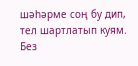шәһәрме соң бу дип, тел шартлатып куям. Без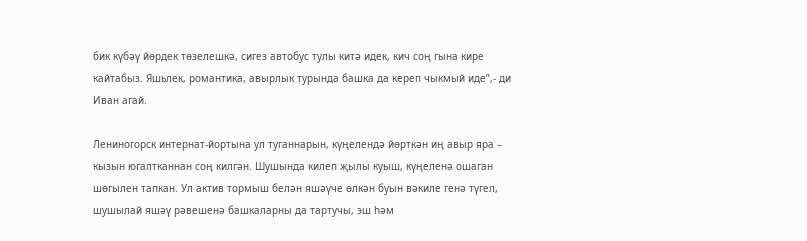бик күбәү йөрдек төзелешкә, сигез автобус тулы китә идек, кич соң гына кире кайтабыз. Яшьлек, романтика, авырлык турында башка да кереп чыкмый иде”,- ди Иван агай.

Лениногорск интернат-йортына ул туганнарын, күңелендә йөрткән иң авыр яра – кызын югалтканнан соң килгән. Шушында килеп җылы куыш, күңеленә ошаган шөгылен тапкан. Ул актив тормыш белән яшәүче өлкән буын вәкиле генә түгел, шушылай яшәү рәвешенә башкаларны да тартучы, эш һәм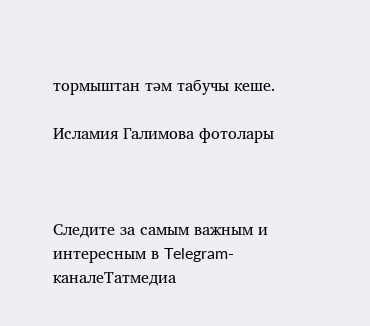тормыштан тәм табучы кеше.

Исламия Галимова фотолары



Следите за самым важным и интересным в Telegram-каналеТатмедиа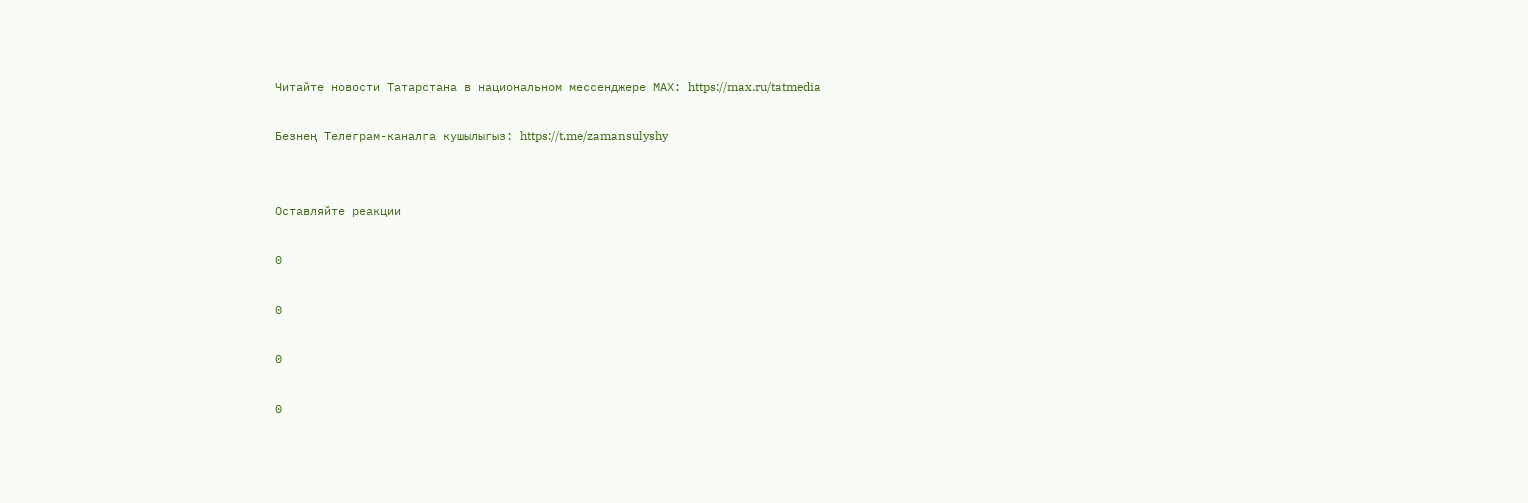Читайте новости Татарстана в национальном мессенджере MАХ: https://max.ru/tatmedia

Безнең Телеграм-каналга кушылыгыз: https://t.me/zamansulyshy


Оставляйте реакции

0

0

0

0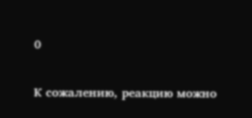0

К сожалению, реакцию можно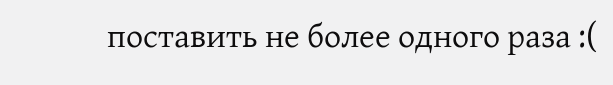поставить не более одного раза :(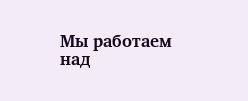Мы работаем над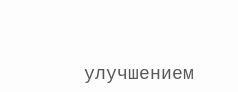улучшением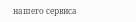нашего сервиса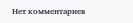Нет комментариев